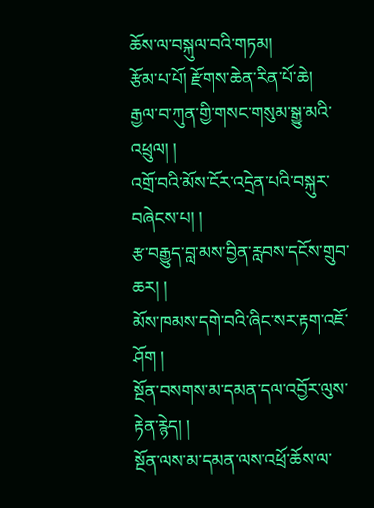ཆོས་ལ་བསྐུལ་བའི་གཏམ།
རྩོམ་པ་པོ། རྫོགས་ཆེན་རིན་པོ་ཆེ།
རྒྱལ་བ་ཀུན་གྱི་གསང་གསུམ་སྒྱུ་མའི་འཕྲུལ། །
འགྲོ་བའི་མོས་ངོར་འདྲེན་པའི་བསྐུར་བཞེངས་པ། །
རྩ་བརྒྱུད་བླ་མས་བྱིན་རླབས་དངོས་གྲུབ་ཆར། །
མོས་ཁམས་དགེ་བའི་ཞིང་སར་རྟག་འཇོ་ཤོག །
སྔོན་བསགས་མ་དམན་དལ་འབྱོར་ལུས་རྟེན་རྙེད། །
སྔོན་ལས་མ་དམན་ལས་འཕྲོ་ཆོས་ལ་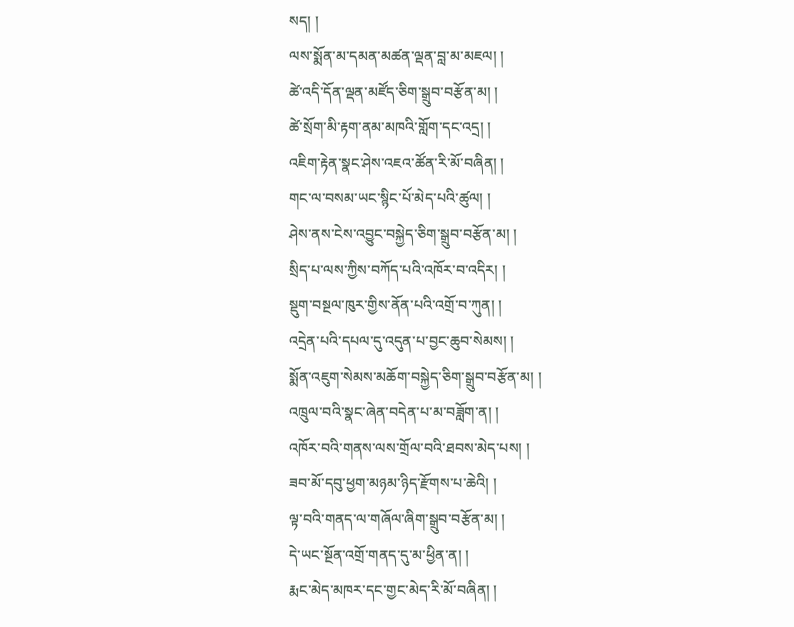སད། །
ལས་སྨོན་མ་དམན་མཚན་ལྡན་བླ་མ་མཇལ། །
ཚེ་འདི་དོན་ལྡན་མཛོད་ཅིག་སྒྲུབ་བརྩོན་མ། །
ཚེ་སྲོག་མི་རྟག་ནམ་མཁའི་གློག་དང་འདྲ། །
འཇིག་རྟེན་སྣང་ཤེས་འཇའ་ཚོན་རི་མོ་བཞིན། །
གང་ལ་བསམ་ཡང་སྙིང་པོ་མེད་པའི་ཚུལ། །
ཤེས་ནས་ངེས་འབྱུང་བསྐྱེད་ཅིག་སྒྲུབ་བརྩོན་མ། །
སྲིད་པ་ལས་ཀྱིས་བཀོད་པའི་འཁོར་བ་འདིར། །
སྡུག་བསྔལ་ཁུར་གྱིས་ནོན་པའི་འགྲོ་བ་ཀུན། །
འདྲེན་པའི་དཔལ་དུ་འདུན་པ་བྱང་ཆུབ་སེམས། །
སྨོན་འཇུག་སེམས་མཆོག་བསྐྱེད་ཅིག་སྒྲུབ་བརྩོན་མ། །
འཁྲུལ་བའི་སྣང་ཞེན་བདེན་པ་མ་བཟློག་ན། །
འཁོར་བའི་གནས་ལས་གྲོལ་བའི་ཐབས་མེད་པས། །
ཟབ་མོ་དབུ་ཕྱག་མཉམ་ཉིད་རྫོགས་པ་ཆེའི། །
ལྟ་བའི་གནད་ལ་གཞོལ་ཞིག་སྒྲུབ་བརྩོན་མ། །
དེ་ཡང་སྔོན་འགྲོ་གནད་དུ་མ་ཕྱིན་ན། །
རྨང་མེད་མཁར་དང་གྱང་མེད་རི་མོ་བཞིན། །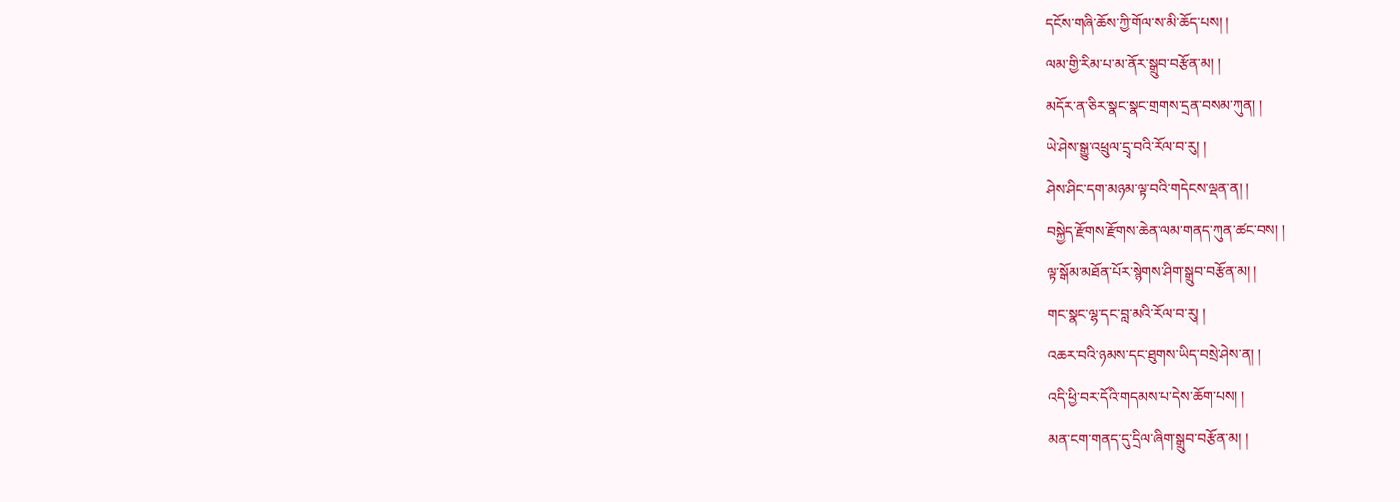དངོས་གཞི་ཆོས་ཀྱི་གོལ་ས་མི་ཆོད་པས། །
ལམ་གྱི་རིམ་པ་མ་ནོར་སྒྲུབ་བརྩོན་མ། །
མདོར་ན་ཅིར་སྣང་སྣང་གྲགས་དྲན་བསམ་ཀུན། །
ཡེ་ཤེས་སྒྱུ་འཕྲུལ་དྲྭ་བའི་རོལ་བ་རུ། །
ཤེས་ཤིང་དག་མཉམ་ལྟ་བའི་གདེངས་ལྡན་ན། །
བསྐྱེད་རྫོགས་རྫོགས་ཆེན་ལམ་གནད་ཀུན་ཚང་བས། །
ལྟ་སྒོམ་མཐོན་པོར་སྙེགས་ཤིག་སྒྲུབ་བརྩོན་མ། །
གང་སྣང་ལྷ་དང་བླ་མའི་རོལ་བ་རུ། །
འཆར་བའི་ཉམས་དང་ཐུགས་ཡིད་བསྲེ་ཤེས་ན། །
འདི་ཕྱི་བར་དོའི་གདམས་པ་དེས་ཆོག་པས། །
མན་ངག་གནད་དུ་དྲིལ་ཞིག་སྒྲུབ་བརྩོན་མ། །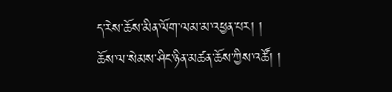ད་རེས་ཆོས་མིན་ལོག་ལམ་མ་འཕྱན་པར། །
ཆོས་ལ་སེམས་ཤིང་ཉིན་མཚན་ཆོས་ཀྱིས་འཚོ། །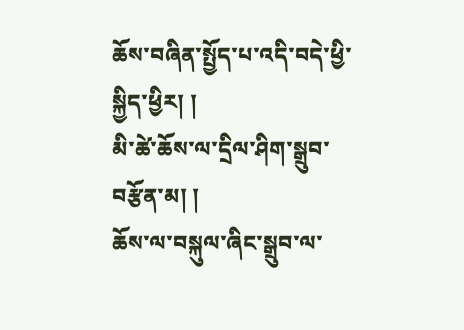ཆོས་བཞིན་སྤྱོད་པ་འདི་བདེ་ཕྱི་སྐྱིད་ཕྱིར། །
མི་ཚེ་ཆོས་ལ་དྲིལ་ཤིག་སྒྲུབ་བརྩོན་མ། །
ཆོས་ལ་བསྐུལ་ཞིང་སྒྲུབ་ལ་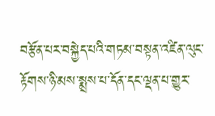བརྩོན་པར་བསྐྱེད་པའི་གཏམ་བསྟན་འཛིན་ལུང་རྟོགས་ཉི་མས་སྨྲས་པ་དོན་དང་ལྡན་པ་གྱུར་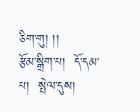ཅིག་གུ། །།
རྩོམ་སྒྲིག་པ།  དོ་དམ་པ།  སྤེལ་དུས།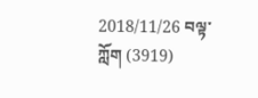2018/11/26 བལྟ་ཀློག (3919)